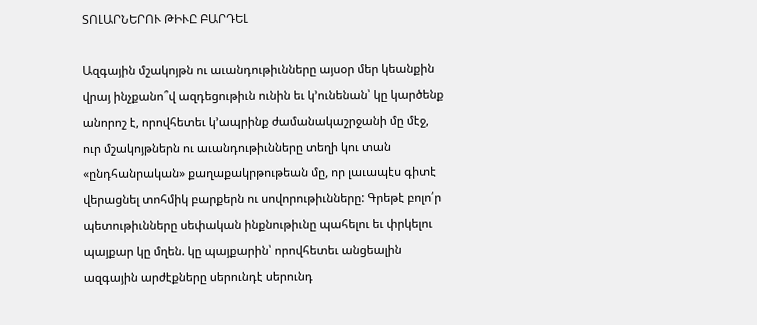ՏՈԼԱՐՆԵՐՈՒ ԹԻՒԸ ԲԱՐԴԵԼ

Ազգային մշակոյթն ու աւանդութիւնները այսօր մեր կեանքին վրայ ինչքանո՞վ ազդեցութիւն ունին եւ կ՚ունենան՝ կը կարծենք անորոշ է, որովհետեւ կ՚ապրինք ժամանակաշրջանի մը մէջ, ուր մշակոյթներն ու աւանդութիւնները տեղի կու տան «ընդհանրական» քաղաքակրթութեան մը, որ լաւապէս գիտէ վերացնել տոհմիկ բարքերն ու սովորութիւնները: Գրեթէ բոլո՛ր պետութիւնները սեփական ինքնութիւնը պահելու եւ փրկելու պայքար կը մղեն. կը պայքարին՝ որովհետեւ անցեալին ազգային արժէքները սերունդէ սերունդ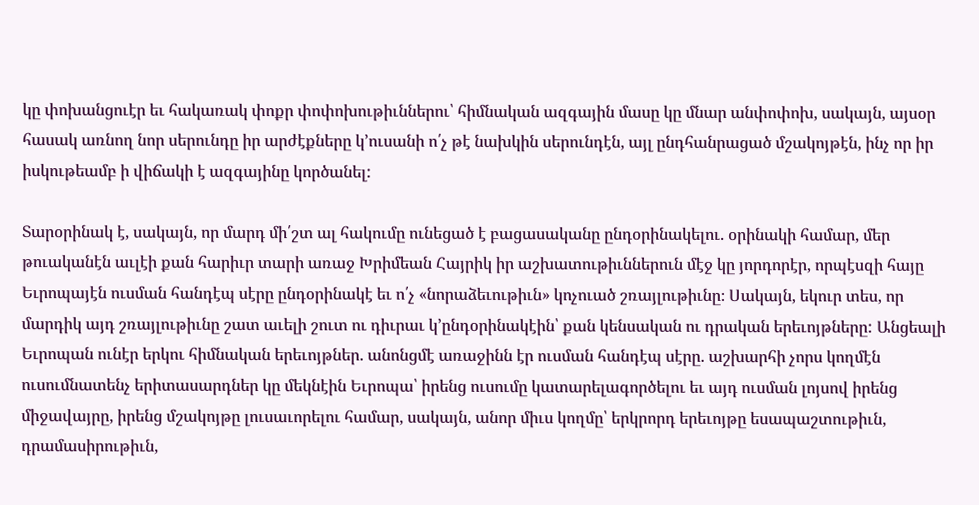կը փոխանցուէր եւ հակառակ փոքր փոփոխութիւններու՝ հիմնական ազգային մասը կը մնար անփոփոխ, սակայն, այսօր հասակ առնող նոր սերունդը իր արժէքները կ՚ուսանի ո՛չ թէ նախկին սերունդէն, այլ ընդհանրացած մշակոյթէն, ինչ որ իր իսկութեամբ ի վիճակի է ազգայինը կործանել:

Տարօրինակ է, սակայն, որ մարդ մի՛շտ ալ հակումը ունեցած է բացասականը ընդօրինակելու. օրինակի համար, մեր թուականէն աւլէի քան հարիւր տարի առաջ Խրիմեան Հայրիկ իր աշխատութիւններուն մէջ կը յորդորէր, որպէսզի հայը Եւրոպայէն ուսման հանդէպ սէրը ընդօրինակէ եւ ո՛չ «նորաձեւութիւն» կոչուած շռայլութիւնը։ Սակայն, եկուր տես, որ մարդիկ այդ շռայլութիւնը շատ աւելի շուտ ու դիւրաւ կ՚ընդօրինակէին՝ քան կենսական ու դրական երեւոյթները: Անցեալի Եւրոպան ունէր երկու հիմնական երեւոյթներ. անոնցմէ առաջինն էր ուսման հանդէպ սէրը. աշխարհի չորս կողմէն ուսումնատենչ երիտասարդներ կը մեկնէին Եւրոպա՝ իրենց ուսումը կատարելագործելու եւ այդ ուսման լոյսով իրենց միջավայրը, իրենց մշակոյթը լուսաւորելու համար, սակայն, անոր միւս կողմը՝ երկրորդ երեւոյթը եսապաշտութիւն, դրամասիրութիւն,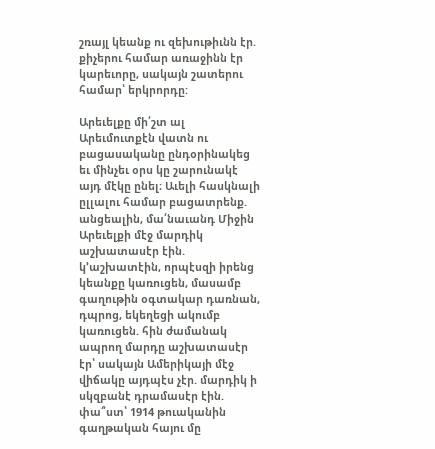շռայլ կեանք ու զեխութիւնն էր. քիչերու համար առաջինն էր կարեւորը, սակայն շատերու համար՝ երկրորդը:

Արեւելքը մի՛շտ ալ Արեւմուտքէն վատն ու բացասականը ընդօրինակեց եւ մինչեւ օրս կը շարունակէ այդ մէկը ընել։ Աւելի հասկնալի ըլլալու համար բացատրենք. անցեալին, մա՛նաւանդ Միջին Արեւելքի մէջ մարդիկ աշխատասէր էին. կ՚աշխատէին, որպէսզի իրենց կեանքը կառուցեն, մասամբ գաղութին օգտակար դառնան, դպրոց, եկեղեցի ակումբ կառուցեն. հին ժամանակ ապրող մարդը աշխատասէր էր՝ սակայն Ամերիկայի մէջ վիճակը այդպէս չէր. մարդիկ ի սկզբանէ դրամասէր էին. փա՞ստ՝ 1914 թուականին գաղթական հայու մը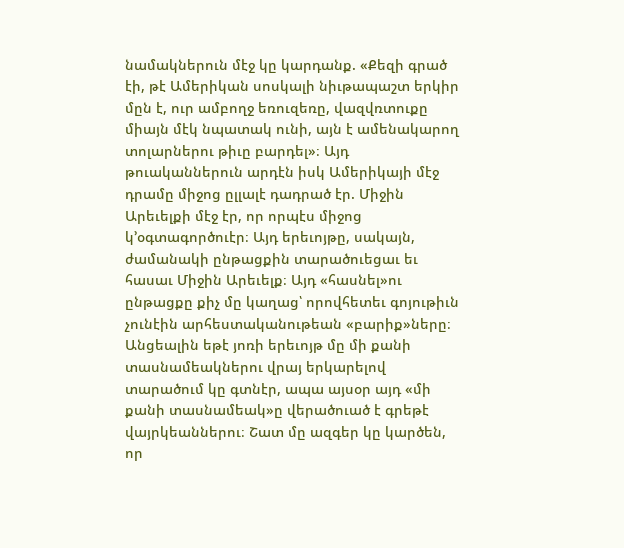նամակներուն մէջ կը կարդանք. «Քեզի գրած էի, թէ Ամերիկան սոսկալի նիւթապաշտ երկիր մըն է, ուր ամբողջ եռուզեռը, վազվռտուքը միայն մէկ նպատակ ունի, այն է ամենակարող տոլարներու թիւը բարդել»։ Այդ թուականներուն արդէն իսկ Ամերիկայի մէջ դրամը միջոց ըլլալէ դադրած էր. Միջին Արեւելքի մէջ էր, որ որպէս միջոց կ՚օգտագործուէր։ Այդ երեւոյթը, սակայն, ժամանակի ընթացքին տարածուեցաւ եւ հասաւ Միջին Արեւելք։ Այդ «հասնել»ու ընթացքը քիչ մը կաղաց՝ որովհետեւ գոյութիւն չունէին արհեստականութեան «բարիք»ները։ Անցեալին եթէ յոռի երեւոյթ մը մի քանի տասնամեակներու վրայ երկարելով տարածում կը գտնէր, ապա այսօր այդ «մի քանի տասնամեակ»ը վերածուած է գրեթէ վայրկեաններու։ Շատ մը ազգեր կը կարծեն, որ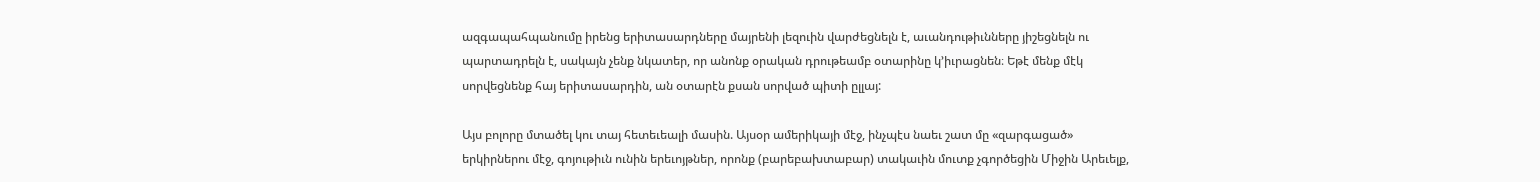ազգապահպանումը իրենց երիտասարդները մայրենի լեզուին վարժեցնելն է, աւանդութիւնները յիշեցնելն ու պարտադրելն է, սակայն չենք նկատեր, որ անոնք օրական դրութեամբ օտարինը կ՚իւրացնեն։ Եթէ մենք մէկ սորվեցնենք հայ երիտասարդին, ան օտարէն քսան սորված պիտի ըլլայ:

Այս բոլորը մտածել կու տայ հետեւեալի մասին. Այսօր ամերիկայի մէջ, ինչպէս նաեւ շատ մը «զարգացած» երկիրներու մէջ, գոյութիւն ունին երեւոյթներ, որոնք (բարեբախտաբար) տակաւին մուտք չգործեցին Միջին Արեւելք,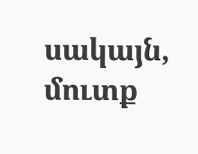սակայն, մուտք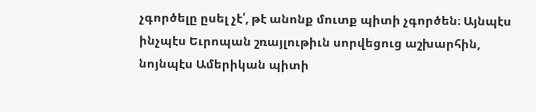չգործելը ըսել չէ՛, թէ անոնք մուտք պիտի չգործեն։ Այնպէս ինչպէս Եւրոպան շռայլութիւն սորվեցուց աշխարհին, նոյնպէս Ամերիկան պիտի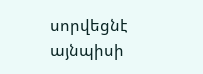սորվեցնէ այնպիսի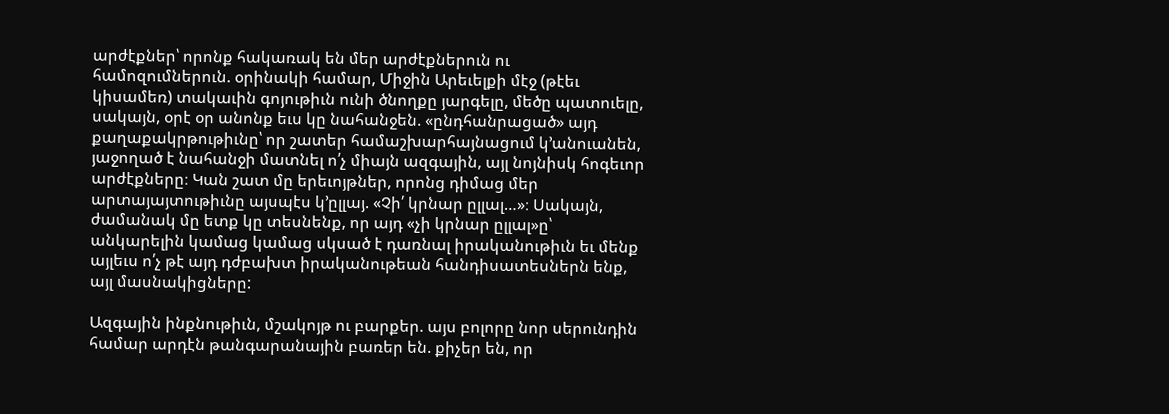արժէքներ՝ որոնք հակառակ են մեր արժէքներուն ու համոզումներուն. օրինակի համար, Միջին Արեւելքի մէջ (թէեւ կիսամեռ) տակաւին գոյութիւն ունի ծնողքը յարգելը, մեծը պատուելը, սակայն, օրէ օր անոնք եւս կը նահանջեն. «ընդհանրացած» այդ քաղաքակրթութիւնը՝ որ շատեր համաշխարհայնացում կ՚անուանեն, յաջողած է նահանջի մատնել ո՛չ միայն ազգային, այլ նոյնիսկ հոգեւոր արժէքները։ Կան շատ մը երեւոյթներ, որոնց դիմաց մեր արտայայտութիւնը այսպէս կ՚ըլլայ. «Չի՛ կրնար ըլլալ…»։ Սակայն, ժամանակ մը ետք կը տեսնենք, որ այդ «չի կրնար ըլլալ»ը՝ անկարելին կամաց կամաց սկսած է դառնալ իրականութիւն եւ մենք այլեւս ո՛չ թէ այդ դժբախտ իրականութեան հանդիսատեսներն ենք, այլ մասնակիցները:

Ազգային ինքնութիւն, մշակոյթ ու բարքեր. այս բոլորը նոր սերունդին համար արդէն թանգարանային բառեր են. քիչեր են, որ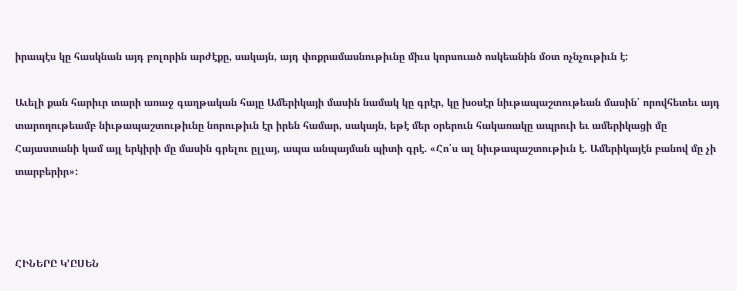իրապէս կը հասկնան այդ բոլորին արժէքը, սակայն, այդ փոքրամասնութիւնը միւս կորսուած ոսկեանին մօտ ոչնչութիւն է:

Աւելի քան հարիւր տարի առաջ գաղթական հայը Ամերիկայի մասին նամակ կը գրէր, կը խօսէր նիւթապաշտութեան մասին՝ որովհետեւ այդ տարողութեամբ նիւթապաշտութիւնը նորութիւն էր իրեն համար, սակայն, եթէ մեր օրերուն հակառակը ապրուի եւ ամերիկացի մը Հայաստանի կամ այլ երկիրի մը մասին գրելու ըլլայ, ապա անպայման պիտի գրէ. «Հո՛ս ալ նիւթապաշտութիւն է. Ամերիկայէն բանով մը չի տարբերիր»:



ՀԻՆԵՐԸ Կ՚ԸՍԵՆ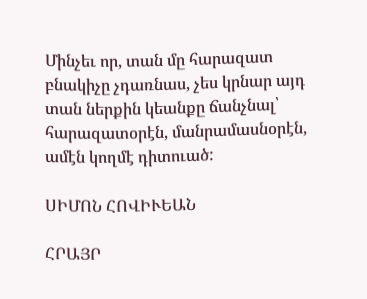Մինչեւ որ, տան մը հարազատ բնակիչը չդառնաս, չես կրնար այդ տան ներքին կեանքը ճանչնալ՝ հարազատօրէն, մանրամասնօրէն, ամէն կողմէ դիտուած:

ՍԻՄՈՆ ՀՈՎԻՒԵԱՆ

ՀՐԱՅՐ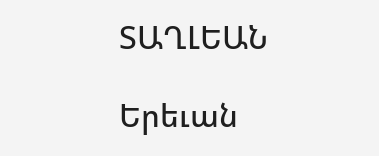ՏԱՂԼԵԱՆ

Երեւան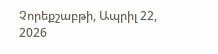Չորեքշաբթի, Ապրիլ 22, 2026